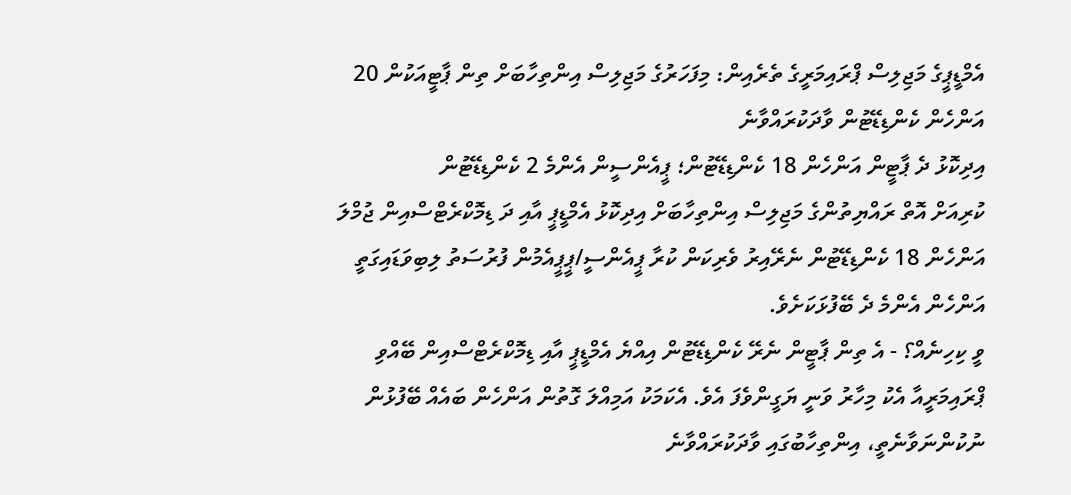އެމްޑީޕީގެ މަޖިލިސް ޕްރައިމަރީގެ ތެރެއިން: މިފަހަރުގެ މަޖިލިސް އިންތިހާބަށް ތިން ޕާޓީއަކުން 20 އަންހެން ކެންޑިޑޭޓުން ވާދަކުރައްވާނެ
އިދިކޮޅު ދެ ޕާޓީން އަންހެން 18 ކެންޑިޑޭޓުން؛ ޕީއެންސީން އެންމެ 2 ކެންޑިޑޭޓުން
ކުރިއަށް އޮތް ރައްޔިތުންގެ މަޖިލިސް އިންތިހާބަށް އިދިކޮޅު އެމްޑީޕީ އާއި ދަ ޑިމޮކްރެޓްސްއިން ޖުމްލަ އަންހެން 18 ކެންޑިޑޭޓުން ނެރޭއިރު ވެރިކަން ކުރާ ޕީއެންސީ/ޕީޕީއެމުން ފުރުސަތު ލިބިވަޑައިގަތީ އަންހެން އެންމެ ދެ ބޭފުޅަކަށެވެ.
ވީ ކިހިނެއް؟ - އެ ތިން ޕާޓީން ނެރޭ ކެންޑިޑޭޓުން އިއްޔެ އެމްޑީޕީ އާއި ޑިމޮކްރެޓްސްއިން ބޭއްވި ޕްރައިމަރީއާ އެކު މިހާރު ވަނީ ޔަގީންވެފަ އެވެ. އެކަމަކު އަމިއްލަ ގޮތުން އަންހެން ބައެއް ބޭފުޅުން ނުކުންނަވާނެތީ، އިންތިހާބުގައި ވާދަކުރައްވާނެ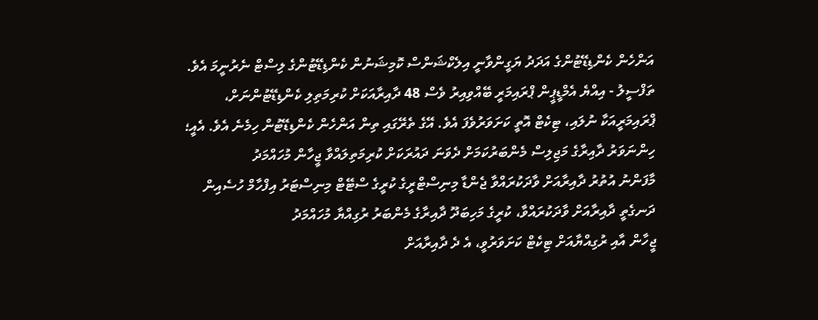އަންހެން ކެންޑިޑޭޓުންގެ އަދަދު ޔަގީންވާނީ އިލެކްޝަންސް ކޮމިޝަނުން ކެންޑިޑޭޓުންގެ ލިސްޓް ނެރުނީމަ އެވެ.
ތަފްސީލު - އިއްޔެ އެމްޑީޕީން ޕްރައިމަރީ ބޭއްވިއިރު ވެސް 48 ދާއިރާއަކަށް ކުރިމަތިލި ކެންޑިޑޭޓުންނަށް، ޕްރައިމަރީއަކާ ނުލައި، ޓިކެޓް އޮތީ ކަށަވަރުވެފަ އެވެ. އޭގެ ތެރޭގައި ތިން އަންހެން ކެންޑިޑޭޓުން ހިމެނެ އެވެ. އެއީ؛
ހިންނަވަރު ދާއިރާގެ މަޖިލިސް މެންބަރުކަމަށް ދެވަނަ ދައުރަކަށް ކުރިމަތިލައްވާ ޖީހާން މުހައްމަދު
މާފަންނު އުތުރު ދާއިރާއަށް ވާދަކުރައްވާ ޖެންޑާ މިނިސްޓްރީގެ ކުރީގެ ސްޓޭޓް މިނިސްޓަރު އިފްހާމް ހުސެއިން
ދަނގެތީ ދާއިރާއަށް ވާދަކުރައްވާ، ކުރީގެ މަހިބަދޫ ދާއިރާގެ މެންބަރު ރުގިއްޔާ މުހައްމަދު
ޖީހާން އާއި ރުގިއްޔާއަށް ޓިކެޓް ކަށަވަރުވީ، އެ ދެ ދާއިރާއަށް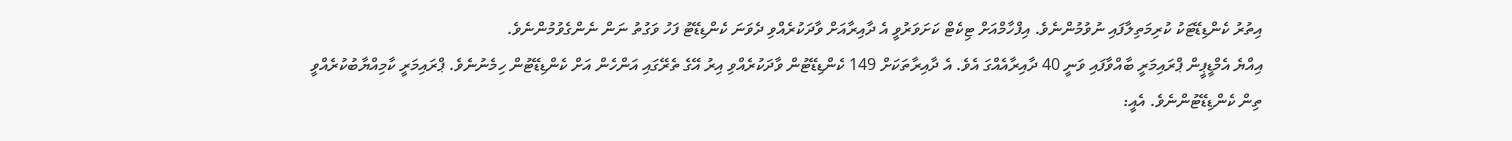އިތުރު ކެންޑިޑޭޓަކު ކުރިމަތިލާފައި ނުވުމުންނެވެ. އިފްހާމްއަށް ޓިކެޓް ކަށަވަރުވީ އެ ދާއިރާއަށް ވާދަކުރެއްވި ދެވަނަ ކެންޑިޑޭޓު ފަހު ވަގުތު ނަން ނެންގެވުމުންނެވެ.
އިއްޔެ އެމްޑީޕީން ޕްރައިމަރީ ބާއްވާފައި ވަނީ 40 ދާއިރާއެއްގަ އެވެ. އެ ދާއިރާތަކަށް 149 ކެންޑިޑޭޓުން ވާދަކުރެއްވި އިރު އޭގެ ތެރޭގައި އަންހެން އަށް ކެންޑިޑޭޓުން ހިމެނުނެވެ. ޕްރައިމަރީ ކާމިއްޔާބުކުރެއްވީ ތިން ކެންޑިޑޭޓުންނެވެ. އެއީ: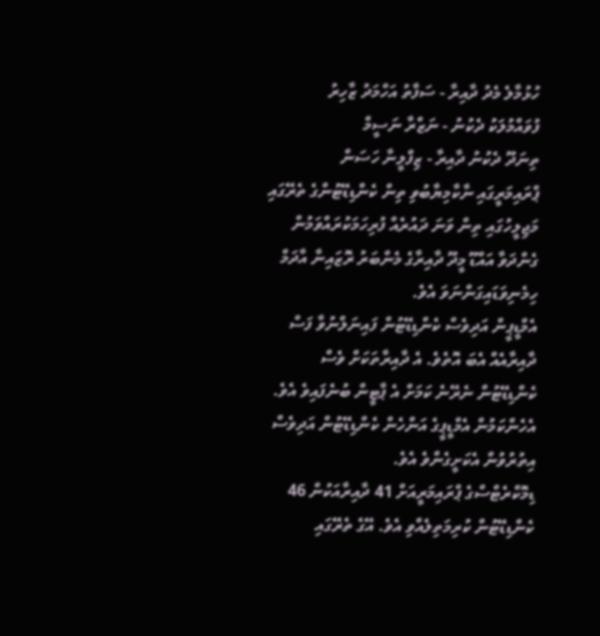ހުޅުމާލެ މެދު ދާއިރާ - ސަފާތު އަހްމަދު ޒާހިރު
ފުވައްމުލަކު ދެކުނު - ނަޒްރާ ނަސީމް
ތިނަދޫ ދެކުނު ދާއިރާ - ޒިފްލީނާ ހަސަން
ޕްރައިމަރީގައި ނާކާމިޔާބުވި ތިން ކެންޑިޑޭޓުންގެ ތެރޭގައި މަޖިލީހުގައި ތިން ވަނަ ދައުރެއް ފުރިހަމަކުރައްވަމުން ގެންދަވާ އައްޑޫ މީދޫ ދާއިރާގެ މެންބަރު ރޮޒައިނާ އާދަމް ހިމެނިވަޑައިގަންނަވަ އެވެ.
އެމްޑީޕީން އަދިވެސް ކެންޑިޑޭޓުން ފައިނަލްނުވާ ފަސް ދާއިރާއެއް އެބަ އޮތެވެ. އެ ދާއިރާތަކަށް ވެސް ކެންޑިޑޭޓުން ނެރޭނެ ކަމަށް އެ ޕާޓީން ބުނެފައިވެ އެވެ. އެހެންކަމުން އެމްޑީޕީގެ އަންހެން ކެންޑިޑޭޓުން އަދިވެސް އިތުރުވުން އެކަށީގެންވެ އެވެ.
ޑިމޮކްރެޓްސްގެ ޕްރައިމަރީއަށް 41 ދާއިރާއަކުން 46 ކެންޑިޑޭޓުން ކުރިމަތިލެއްވި އެވެ. އޭގެ ތެރޭގައި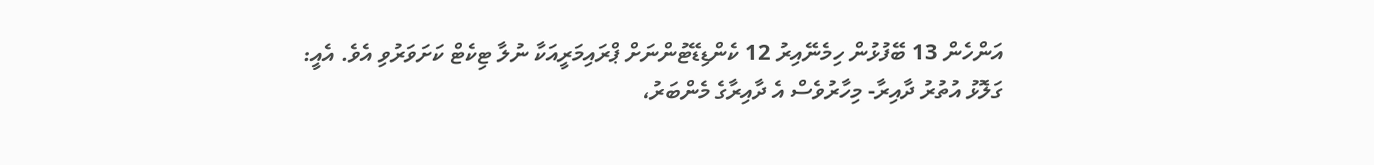އަންހެން 13 ބޭފުޅުން ހިމެނޭއިރު 12 ކެންޑިޑޭޓުންނަށް ޕްރައިމަރީއަކާ ނުލާ ޓިކެޓް ކަށަވަރުވި އެވެ. އެއީ:
ގަލޮޅު އުތުރު ދާއިރާ- މިހާރުވެސް އެ ދާއިރާގެ މެންބަރު،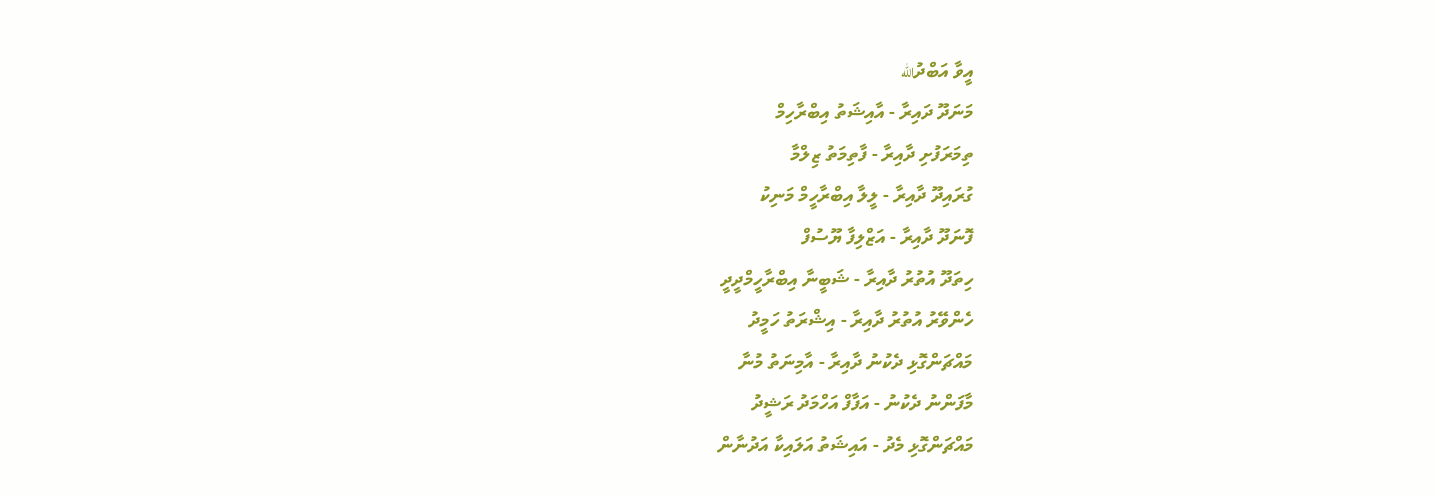އީވާ އަބްދުالله
މަނަދޫ ދައިރާ - އާއިޝަތު އިބްރާހިމް
ތިމަރަފުށި ދާއިރާ - ފާތިމަތު ޒިލްމާ
ގުރައިދޫ ދާއިރާ - ލީލާ އިބްރާހީމް މަނިކު
ފޮނަދޫ ދާއިރާ - އަޒްލިފާ ޔޫސުފް
ހިތަދޫ އުތުރު ދާއިރާ - ޝަބީނާ އިބްރާހީމްދީދީ
ހެންވޭރު އުތުރު ދާއިރާ - އިޝްރަތު ހަމީދު
މައްޗަންގޮޅި ދެކުނު ދާއިރާ - އާމިނަތު މުނާ
މާފަންނު ދެކުނު - އަފާފް އަހްމަދު ރަޝީދު
މައްޗަންގޮޅި މެދު - އައިޝަތު އަލައިކާ އަދުނާން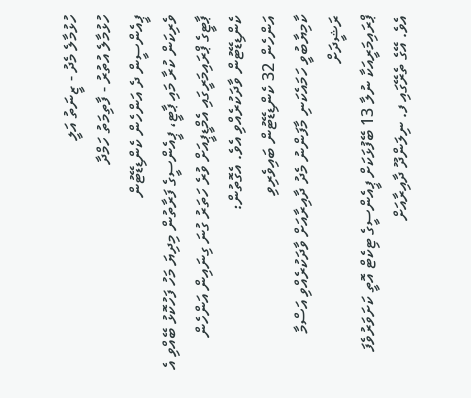ހުޅުމާލެ މެދު - ޒީނަތު އަލީ
ހުޅުމާލެ އުތުރު - ފާތިމަތު ހަމްދާ
ޕީއެންސީން ދެ އަންހެން ކެންޑިޑޭޓުން
ވެރިކަން ކުރާ މައި ޕާޓީ، ޕީއެންސީގެ ފަރާތުން މިދިޔަ މަހު ފަހުކޮޅު ބޭއްވި އެ ޕާޓީގެ ޕްރައިމަރީގައި އެމްޑީޕީއަށް ވުރެ ހަތަރު ގުނަ ގިނައިން އަންހެން ކެންޑިޑޭޓުން ވާދަކުރެއްވި އެވެ. އެގޮތުން:
އަންހެން 32 ކެންޑިޑޭޓުން ބައިވެރިވި
ކާމިޔާބުވީ ހަމައެކަނި މާފަންނު މެދު ދާއިރާއަށް ވާދަކުރެއްވި އަސްމާ ރަޝީދަށް
ޕްރައިމަރީއަކާ ނުލާ 13 ބޭފުޅަކަށް ޕީއެންސީގެ ޓިކެޓް އޮތީ ކަށަވަރުވެފަ އެވެ. އޭގެ ތެރޭގައި ފ. ނިލަންދޫ ދާއިރާއަށް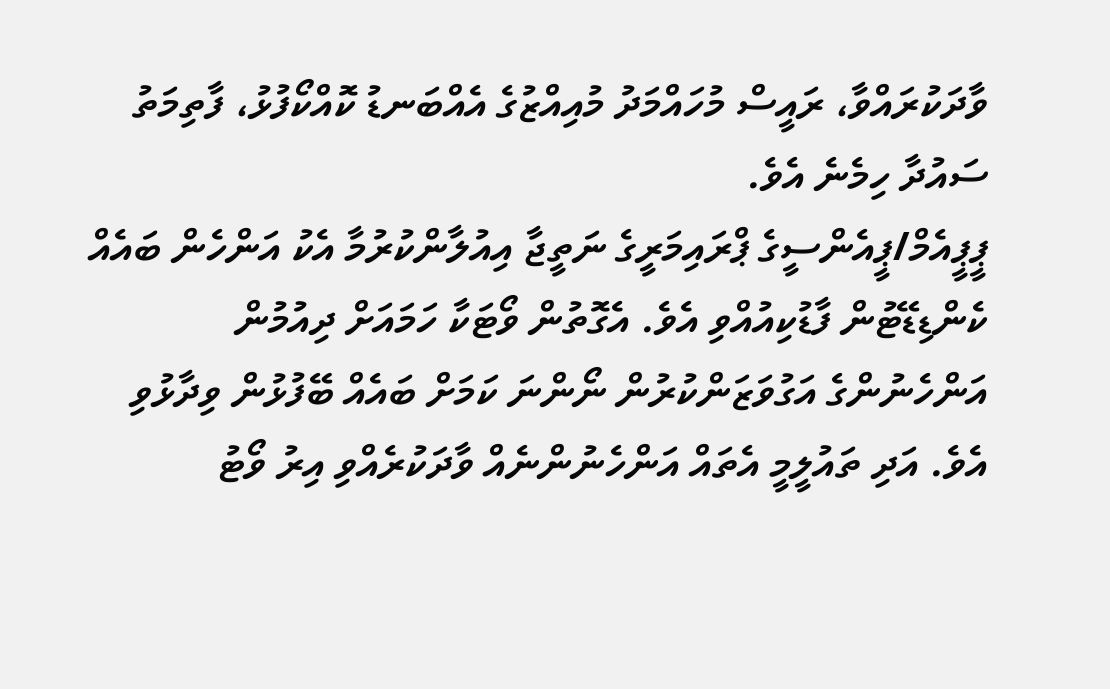ވާދަކުރައްވާ، ރައީސް މުހައްމަދު މުއިއްޒުގެ އެއްބަނޑު ކޮއްކޯފުޅު، ފާތިމަތު ސައުދާ ހިމެނެ އެވެ.
ޕީޕީއެމް/ޕީއެންސީގެ ޕްރައިމަރީގެ ނަތީޖާ އިއުލާންކުރުމާ އެކު އަންހެން ބައެއް ކެންޑިޑޭޓުން ފާޑުކިއުއްވި އެވެ. އެގޮތުން ވޯޓަކާ ހަމައަށް ދިއުމުން އަންހެނުންގެ އަގުވަޒަންކުރުން ނޯންނަ ކަމަށް ބައެއް ބޭފުޅުން ވިދާޅުވި އެވެ. އަދި ތައުލީމީ އެތައް އަންހެނުންނެއް ވާދަކުރެއްވި އިރު ވޯޓު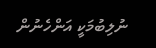ނުލިބުމަކީ އަންހެނުން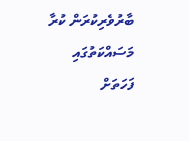ބާރުވެރިކުރަން ކުރާ މަސައްކަތުގައި ފަހަތަށް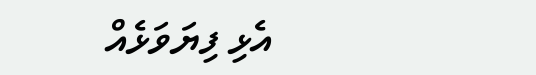އެޅި ފިޔަވަޅެއް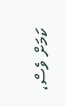ކަމަށް ވެސް،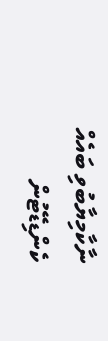ނާކާމިޔާބުވި ބައެއް ކެންޑިޑޭޓުން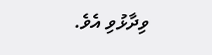ވިދާޅުވި އެވެ.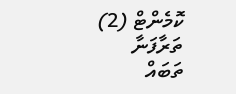ކޮމެންޓް (2)
ތަރާފަނާ
ތަބައް